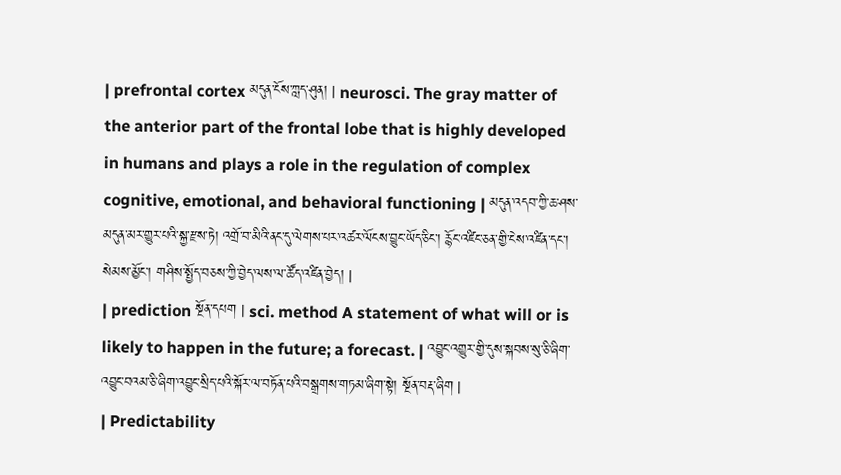| prefrontal cortex མདུན་ངོས་ཀླད་ཤུན། | neurosci. The gray matter of the anterior part of the frontal lobe that is highly developed in humans and plays a role in the regulation of complex cognitive, emotional, and behavioral functioning | མདུན་འདབ་ཀྱི་ཆ་ཤས་མདུན་མར་གྱུར་པའི་སྐྱ་རྫས་ཏེ། འགྲོ་བ་མིའི་ནང་དུ་ལེགས་པར་འཚར་ལོངས་བྱུང་ཡོད་ཅིང་། རྙོང་འཛིང་ཅན་གྱི་ངེས་འཛིན་དང་། སེམས་མྱོང་། གཤིས་སྤྱོད་བཅས་ཀྱི་བྱེད་ལས་ལ་ཚོད་འཛིན་བྱེད། |
| prediction སྔོན་དཔག | sci. method A statement of what will or is likely to happen in the future; a forecast. | འབྱུང་འགྱུར་གྱི་དུས་སྐབས་སུ་ཅི་ཞིག་འབྱུང་བའམ་ཅི་ཞིག་འབྱུང་སྲིད་པའི་སྐོར་ལ་བཏོན་པའི་བསྒྲགས་གཏམ་ཞིག་སྟེ། སྔོན་བརྡ་ཞིག |
| Predictability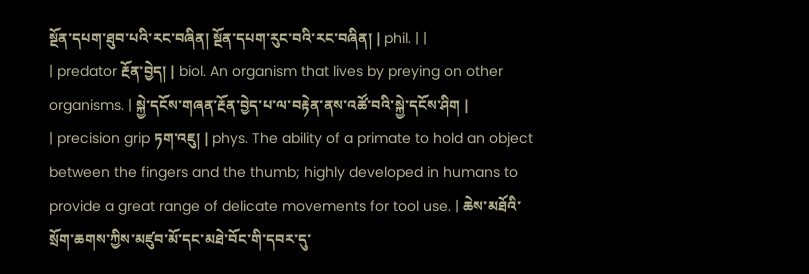སྔོན་དཔག་ཐུབ་པའི་རང་བཞིན། སྔོན་དཔག་རུང་བའི་རང་བཞིན། | phil. | |
| predator རྔོན་བྱེད། | biol. An organism that lives by preying on other organisms. | སྐྱེ་དངོས་གཞན་རྔོན་བྱེད་པ་ལ་བརྟེན་ནས་འཚོ་བའི་སྐྱེ་དངོས་ཤིག |
| precision grip ཏག་འཇུ། | phys. The ability of a primate to hold an object between the fingers and the thumb; highly developed in humans to provide a great range of delicate movements for tool use. | ཆེས་མཐོའི་སྲོག་ཆགས་ཀྱིས་མཛུབ་མོ་དང་མཐེ་བོང་གི་དབར་དུ་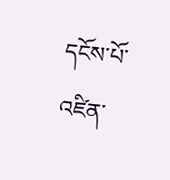དངོས་པོ་འཛིན་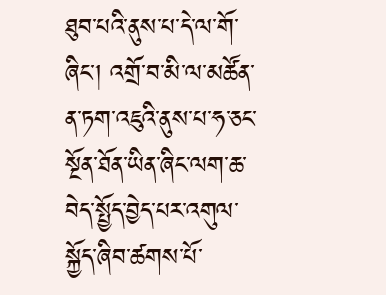ཐུབ་པའི་ནུས་པ་དེ་ལ་གོ་ཞིང་། འགྲོ་བ་མི་ལ་མཚོན་ན་ཏག་འཇུའི་ནུས་པ་ཧ་ཅང་སྔོན་ཐོན་ཡིན་ཞིང་ལག་ཆ་བེད་སྤྱོད་བྱེད་པར་འགུལ་སྐྱོད་ཞིབ་ཚགས་པོ་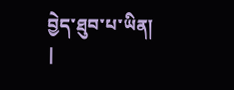བྱེད་ཐུབ་པ་ཡིན། |